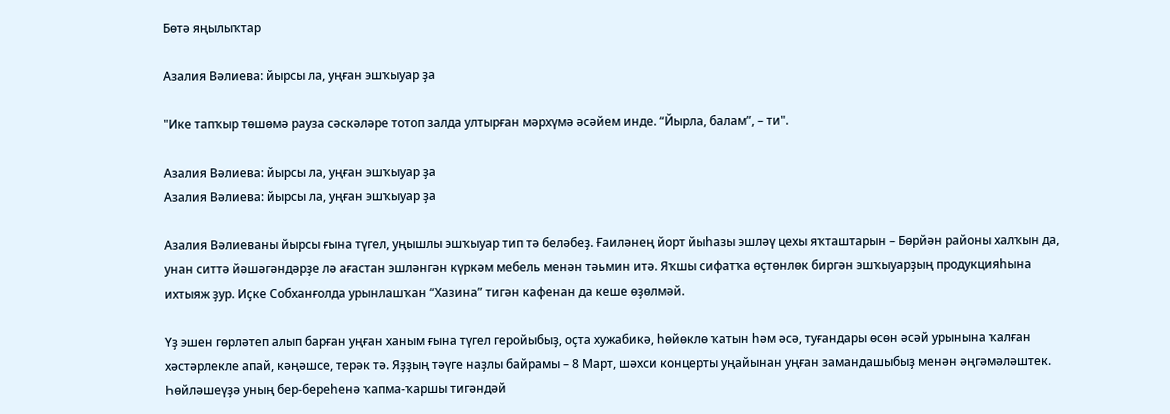Бөтә яңылыҡтар

Азалия Вәлиева: йырсы ла, уңған эшҡыуар ҙа

"Ике тапҡыр төшөмә рауза сәскәләре тотоп залда ултырған мәрхүмә әсәйем инде. “Йырла, балам”, – ти".

Азалия Вәлиева: йырсы ла, уңған эшҡыуар ҙа
Азалия Вәлиева: йырсы ла, уңған эшҡыуар ҙа

Азалия Вәлиеваны йырсы ғына түгел, уңышлы эшҡыуар тип тә беләбеҙ. Ғаиләнең йорт йыһазы эшләү цехы яҡташтарын – Бөрйән районы халҡын да, унан ситтә йәшәгәндәрҙе лә ағастан эшләнгән күркәм мебель менән тәьмин итә. Яҡшы сифатҡа өҫтөнлөк биргән эшҡыуарҙың продукцияһына ихтыяж ҙур. Иҫке Собханғолда урынлашҡан “Хазина” тигән кафенан да кеше өҙөлмәй.

Үҙ эшен гөрләтеп алып барған уңған ханым ғына түгел геройыбыҙ, оҫта хужабикә, һөйөклө ҡатын һәм әсә, туғандары өсөн әсәй урынына ҡалған хәстәрлекле апай, кәңәшсе, терәк тә. Яҙҙың тәүге наҙлы байрамы – 8 Март, шәхси концерты уңайынан уңған замандашыбыҙ менән әңгәмәләштек. Һөйләшеүҙә уның бер-береһенә ҡапма-ҡаршы тигәндәй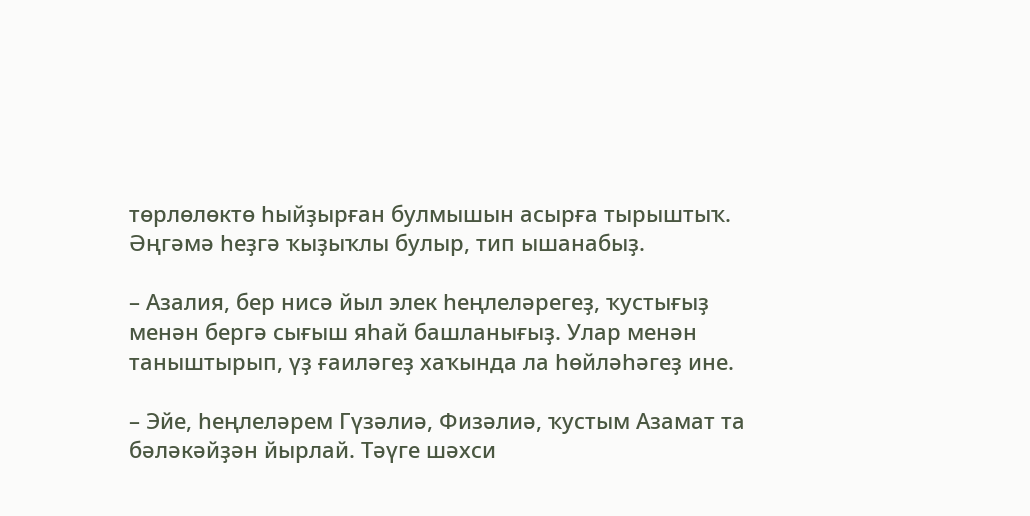төрлөлөктө һыйҙырған булмышын асырға тырыштыҡ. Әңгәмә һеҙгә ҡыҙыҡлы булыр, тип ышанабыҙ.

– Азалия, бер нисә йыл элек һеңлеләрегеҙ, ҡустығыҙ менән бергә сығыш яһай башланығыҙ. Улар менән таныштырып, үҙ ғаиләгеҙ хаҡында ла һөйләһәгеҙ ине.

– Эйе, һеңлеләрем Гүзәлиә, Физәлиә, ҡустым Азамат та бәләкәйҙән йырлай. Тәүге шәхси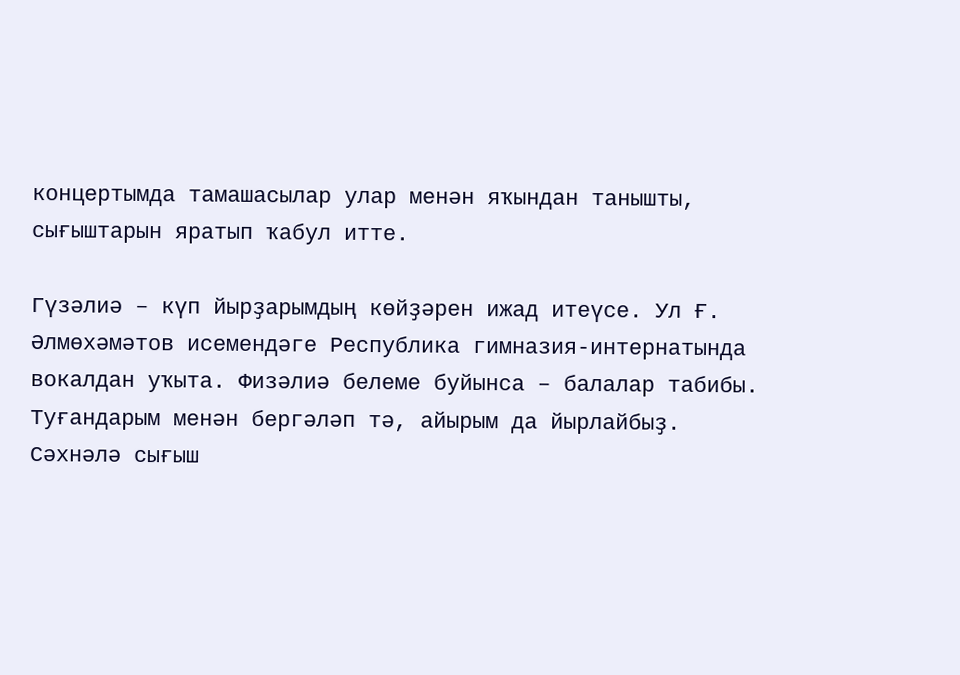концертымда тамашасылар улар менән яҡындан танышты, сығыштарын яратып ҡабул итте.

Гүзәлиә – күп йырҙарымдың көйҙәрен ижад итеүсе. Ул Ғ. Әлмөхәмәтов исемендәге Республика гимназия-интернатында вокалдан уҡыта. Физәлиә белеме буйынса – балалар табибы. Туғандарым менән бергәләп тә, айырым да йырлайбыҙ. Сәхнәлә сығыш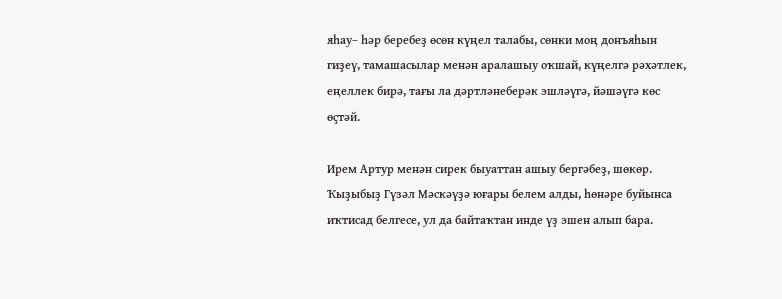яһау– һәр беребеҙ өсөн күңел талабы, сөнки моң донъяһын гиҙеү, тамашасылар менән аралашыу оҡшай, күңелгә рәхәтлек, еңеллек бирә, тағы ла дәртләнеберәк эшләүгә, йәшәүгә көс өҫтәй.

Ирем Артур менән сирек быуаттан ашыу бергәбеҙ, шөкөр. Ҡыҙыбыҙ Гүзәл Мәскәүҙә юғары белем алды, һөнәре буйынса иҡтисад белгесе, ул да байтаҡтан инде үҙ эшен алып бара.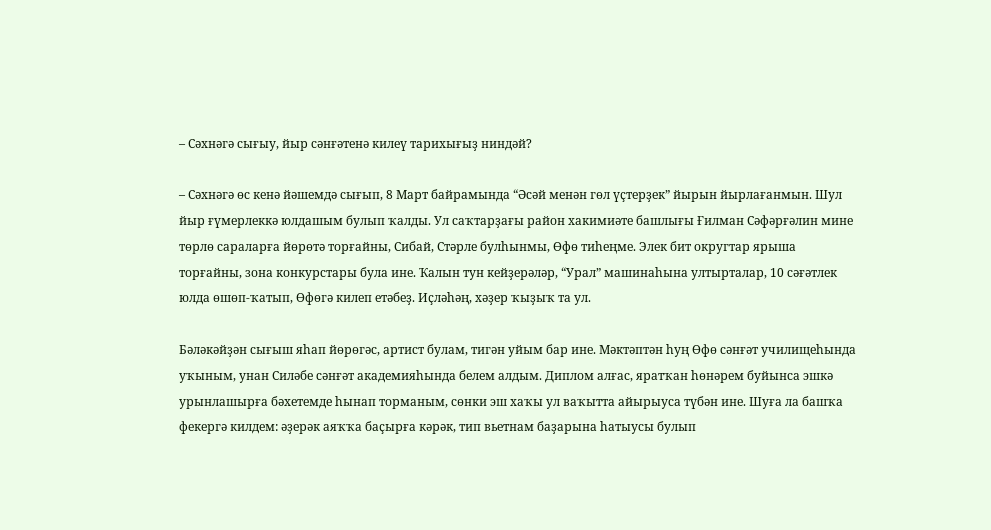– Сәхнәгә сығыу, йыр сәнғәтенә килеү тарихығыҙ ниндәй?

– Сәхнәгә өс кенә йәшемдә сығып, 8 Март байрамында “Әсәй менән гөл үҫтерҙек” йырын йырлағанмын. Шул йыр ғүмерлеккә юлдашым булып ҡалды. Ул саҡтарҙағы район хакимиәте башлығы Ғилман Сәфәрғәлин мине төрлө сараларға йөрөтә торғайны, Сибай, Стәрле булһынмы, Өфө тиһеңме. Элек бит округтар ярыша торғайны, зона конкурстары була ине. Ҡалын тун кейҙерәләр, “Урал” машинаһына ултырталар, 10 сәғәтлек юлда өшөп-ҡатып, Өфөгә килеп етәбеҙ. Иҫләһәң, хәҙер ҡыҙыҡ та ул.

Бәләкәйҙән сығыш яһап йөрөгәс, артист булам, тигән уйым бар ине. Мәктәптән һуң Өфө сәнғәт училищеһында уҡыным, унан Силәбе сәнғәт академияһында белем алдым. Диплом алғас, яратҡан һөнәрем буйынса эшкә урынлашырға бәхетемде һынап торманым, сөнки эш хаҡы ул ваҡытта айырыуса түбән ине. Шуға ла башҡа фекергә килдем: әҙерәк аяҡҡа баҫырға кәрәк, тип вьетнам баҙарына һатыусы булып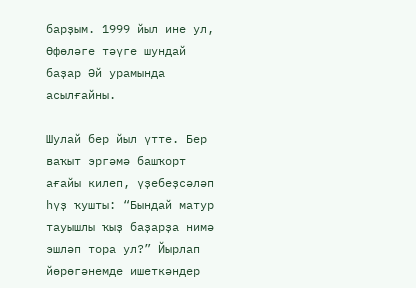барҙым. 1999 йыл ине ул, Өфөләге тәүге шундай баҙар Әй урамында асылғайны.

Шулай бер йыл үтте. Бер ваҡыт эргәмә башҡорт ағайы килеп, үҙебеҙсәләп һүҙ ҡушты: “Бындай матур тауышлы ҡыҙ баҙарҙа нимә эшләп тора ул?” Йырлап йөрөгәнемде ишеткәндер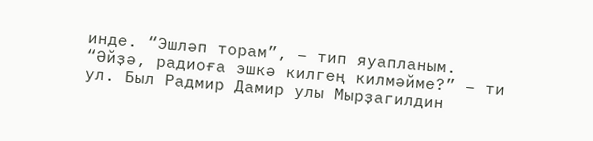инде. “Эшләп торам”, – тип яуапланым. “Әйҙә, радиоға эшкә килгең килмәйме?” – ти ул. Был Радмир Дамир улы Мырҙагилдин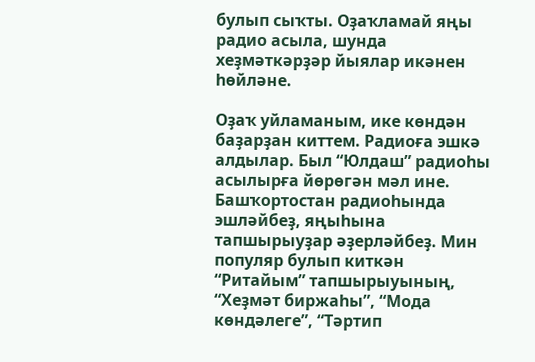булып сыҡты. Оҙаҡламай яңы радио асыла, шунда хеҙмәткәрҙәр йыялар икәнен һөйләне.

Оҙаҡ уйламаным, ике көндән баҙарҙан киттем. Радиоға эшкә алдылар. Был “Юлдаш” радиоһы асылырға йөрөгән мәл ине. Башҡортостан радиоһында эшләйбеҙ, яңыһына тапшырыуҙар әҙерләйбеҙ. Мин популяр булып киткән “Ритайым” тапшырыуының, “Хеҙмәт биржаһы”, “Мода көндәлеге”, “Тәртип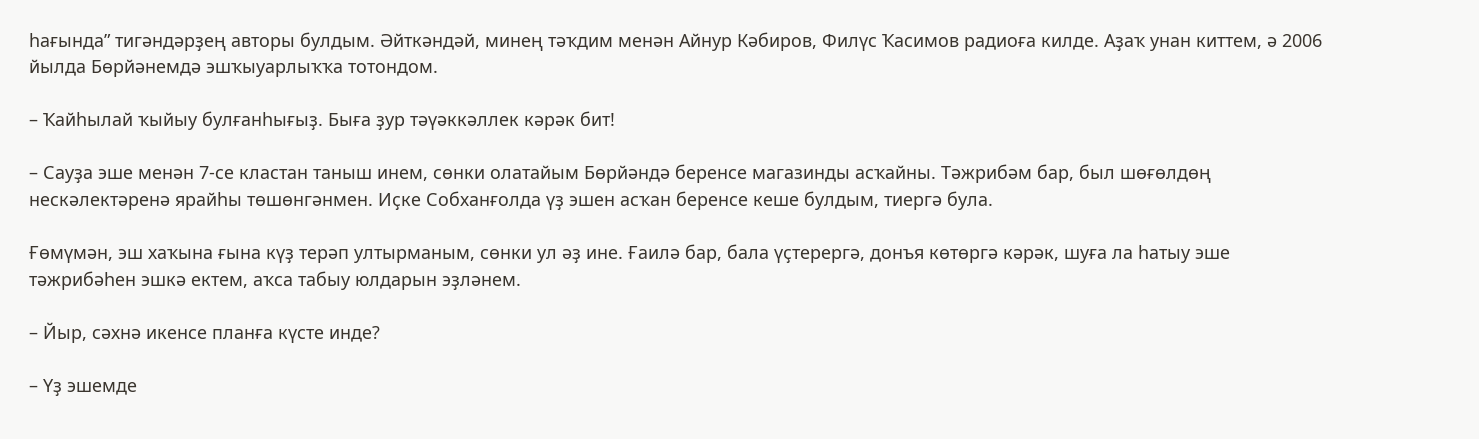һағында” тигәндәрҙең авторы булдым. Әйткәндәй, минең тәҡдим менән Айнур Кәбиров, Филүс Ҡасимов радиоға килде. Аҙаҡ унан киттем, ә 2006 йылда Бөрйәнемдә эшҡыуарлыҡҡа тотондом.

– Ҡайһылай ҡыйыу булғанһығыҙ. Быға ҙур тәүәккәллек кәрәк бит!

– Сауҙа эше менән 7-се кластан таныш инем, сөнки олатайым Бөрйәндә беренсе магазинды асҡайны. Тәжрибәм бар, был шөғөлдөң нескәлектәренә ярайһы төшөнгәнмен. Иҫке Собханғолда үҙ эшен асҡан беренсе кеше булдым, тиергә була.

Ғөмүмән, эш хаҡына ғына күҙ терәп ултырманым, сөнки ул әҙ ине. Ғаилә бар, бала үҫтерергә, донъя көтөргә кәрәк, шуға ла һатыу эше тәжрибәһен эшкә ектем, аҡса табыу юлдарын эҙләнем.

– Йыр, сәхнә икенсе планға күсте инде?

– Үҙ эшемде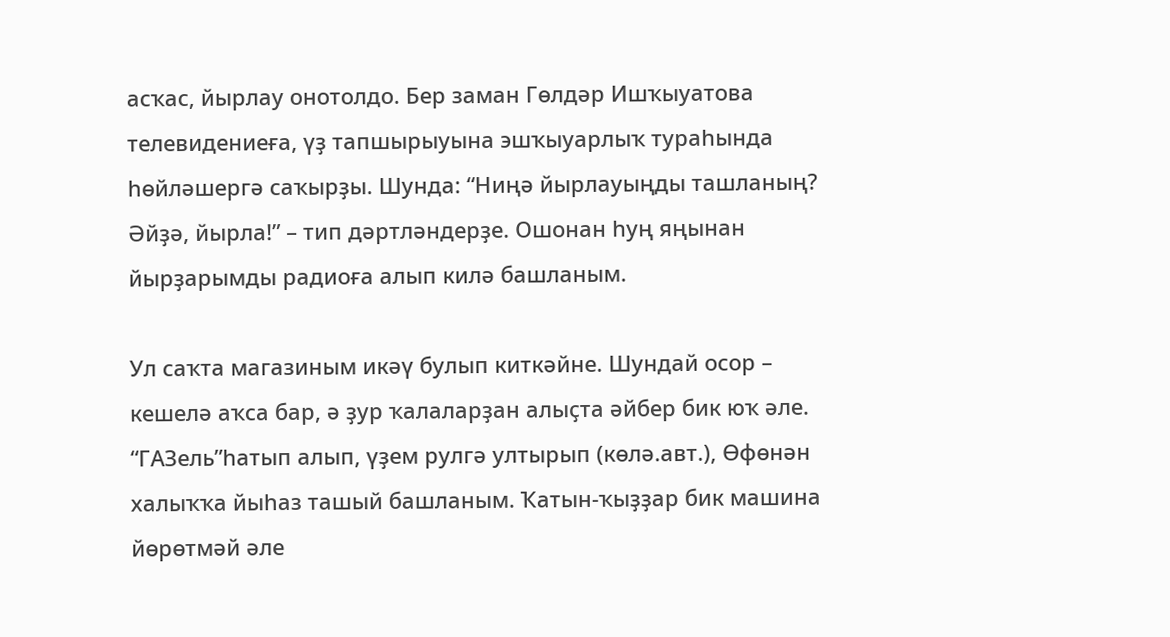асҡас, йырлау онотолдо. Бер заман Гөлдәр Ишҡыуатова телевидениеға, үҙ тапшырыуына эшҡыуарлыҡ тураһында һөйләшергә саҡырҙы. Шунда: “Ниңә йырлауыңды ташланың? Әйҙә, йырла!” – тип дәртләндерҙе. Ошонан һуң яңынан йырҙарымды радиоға алып килә башланым.

Ул саҡта магазиным икәү булып киткәйне. Шундай осор – кешелә аҡса бар, ә ҙур ҡалаларҙан алыҫта әйбер бик юҡ әле. “ГАЗель”һатып алып, үҙем рулгә ултырып (көлә.авт.), Өфөнән халыҡҡа йыһаз ташый башланым. Ҡатын-ҡыҙҙар бик машина йөрөтмәй әле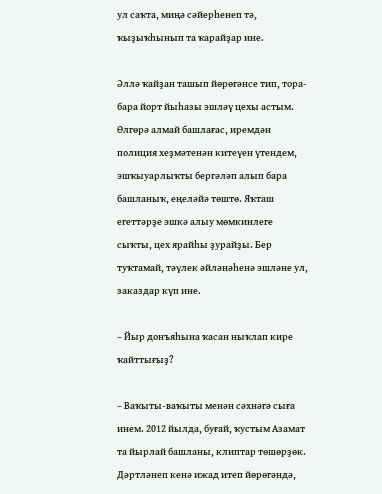ул саҡта, миңә сәйерһенеп тә, ҡыҙыҡһынып та ҡарайҙар ине.

Әллә ҡайҙан ташып йөрөгәнсе тип, тора-бара йорт йыһазы эшләү цехы астым. Өлгөрә алмай башлағас, иремдән полиция хеҙмәтенән китеүен үтендем, эшҡыуарлыҡты бергәләп алып бара башланыҡ, еңеләйә төштө. Яҡташ егеттәрҙе эшкә алыу мөмкинлеге сыҡты, цех ярайһы ҙурайҙы. Бер туҡтамай, тәүлек әйләнәһенә эшләне ул, заказдар күп ине.

– Йыр донъяһына ҡасан ныҡлап кире ҡайттығыҙ?

– Ваҡыты-ваҡыты менән сәхнәгә сыға инем. 2012 йылда, буғай, ҡустым Азамат та йырлай башланы, клиптар төшөрҙөк. Дәртләнеп кенә ижад итеп йөрөгәндә,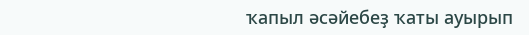ҡапыл әсәйебеҙ ҡаты ауырып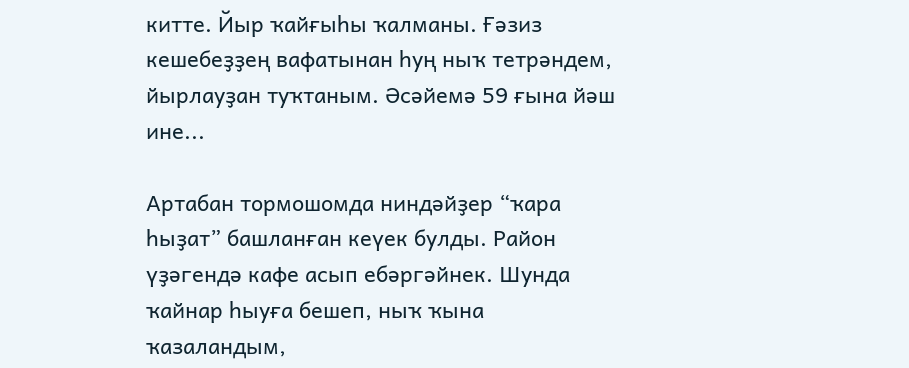китте. Йыр ҡайғыһы ҡалманы. Ғәзиз кешебеҙҙең вафатынан һуң ныҡ тетрәндем, йырлауҙан туҡтаным. Әсәйемә 59 ғына йәш ине...

Артабан тормошомда ниндәйҙер “ҡара һыҙат” башланған кеүек булды. Район үҙәгендә кафе асып ебәргәйнек. Шунда ҡайнар һыуға бешеп, ныҡ ҡына ҡазаландым,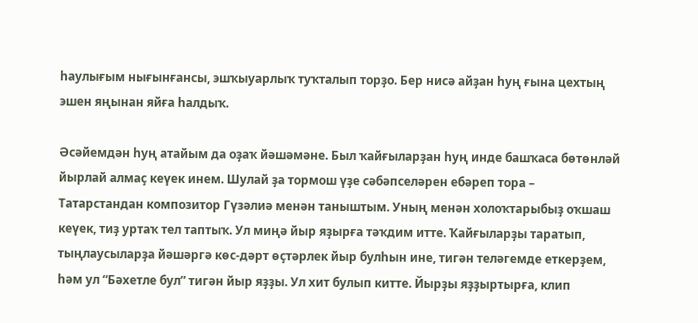һаулығым нығынғансы, эшҡыуарлыҡ туҡталып торҙо. Бер нисә айҙан һуң ғына цехтың эшен яңынан яйға һалдыҡ.

Әсәйемдән һуң атайым да оҙаҡ йәшәмәне. Был ҡайғыларҙан һуң инде башҡаса бөтөнләй йырлай алмаҫ кеүек инем. Шулай ҙа тормош үҙе сәбәпселәрен ебәреп тора – Татарстандан композитор Гүзәлиә менән таныштым. Уның менән холоҡтарыбыҙ оҡшаш кеүек, тиҙ уртаҡ тел таптыҡ. Ул миңә йыр яҙырға тәҡдим итте. Ҡайғыларҙы таратып, тыңлаусыларҙа йәшәргә көс-дәрт өҫтәрлек йыр булһын ине, тигән теләгемде еткерҙем, һәм ул “Бәхетле бул” тигән йыр яҙҙы. Ул хит булып китте. Йырҙы яҙҙыртырға, клип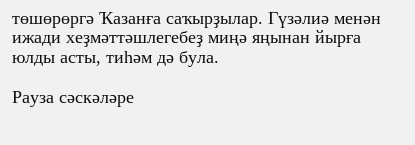төшөрөргә Ҡазанға саҡырҙылар. Гүзәлиә менән ижади хеҙмәттәшлегебеҙ миңә яңынан йырға юлды асты, тиһәм дә була.

Рауза сәскәләре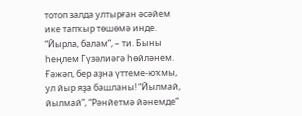тотоп залда ултырған әсәйем ике тапҡыр төшөмә инде. “Йырла, балам”, – ти. Быны һеңлем Гүзәлиәгә һөйләнем. Ғәжәп, бер аҙна үттеме-юҡмы, ул йыр яҙа башланы! “Йылмай, йылмай”, “Рәнйетмә йәнемде”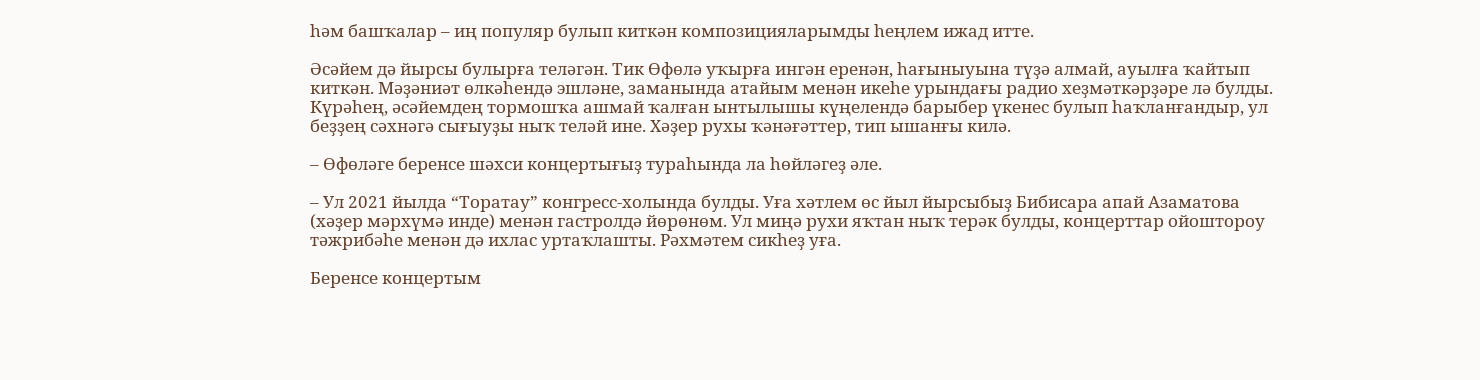һәм башҡалар – иң популяр булып киткән композицияларымды һеңлем ижад итте.

Әсәйем дә йырсы булырға теләгән. Тик Өфөлә уҡырға ингән еренән, һағыныуына түҙә алмай, ауылға ҡайтып киткән. Мәҙәниәт өлкәһендә эшләне, заманында атайым менән икеһе урындағы радио хеҙмәткәрҙәре лә булды. Күрәһең, әсәйемдең тормошҡа ашмай ҡалған ынтылышы күңелендә барыбер үкенес булып һаҡланғандыр, ул беҙҙең сәхнәгә сығыуҙы ныҡ теләй ине. Хәҙер рухы ҡәнәғәттер, тип ышанғы килә.

– Өфөләге беренсе шәхси концертығыҙ тураһында ла һөйләгеҙ әле.

– Ул 2021 йылда “Торатау” конгресс-холында булды. Уға хәтлем өс йыл йырсыбыҙ Бибисара апай Азаматова (хәҙер мәрхүмә инде) менән гастролдә йөрөнөм. Ул миңә рухи яҡтан ныҡ терәк булды, концерттар ойоштороу тәжрибәһе менән дә ихлас уртаҡлашты. Рәхмәтем сикһеҙ уға.

Беренсе концертым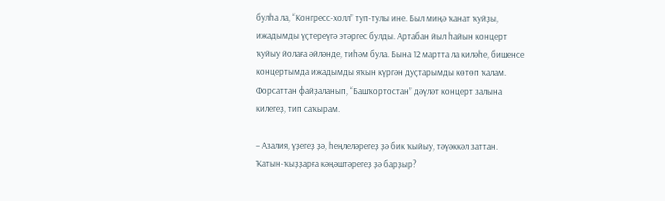булһа ла, “Конгресс-холл” туп-тулы ине. Был миңә ҡанат ҡуйҙы, ижадымды үҫтереүгә этәргес булды. Артабан йыл һайын концерт ҡуйыу йолаға әйләнде, тиһәм була. Бына 12 мартта ла киләһе, бишенсе концертымда ижадымды яҡын күргән дуҫтарымды көтөп ҡалам. Форсаттан файҙаланып, “Башҡортостан” дәүләт концерт залына килегеҙ, тип саҡырам.

– Азалия, үҙегеҙ ҙә, һеңлеләрегеҙ ҙә бик ҡыйыу, тәүәккәл заттан. Ҡатын-ҡыҙҙарға кәңәштәрегеҙ ҙә барҙыр?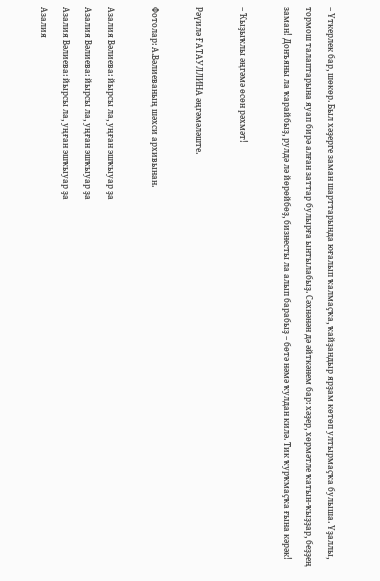– Үткерлек бар, шөкөр. Был хәҙерге заман шарттарында юғалып ҡалмаҫҡа, ҡайҙандыр ярҙам көтөп ултырмаҫҡа булыша. Үҙаллы, тормош талаптарына яуап бирә алған заттар булырға ынтылабыҙ. Сәхнәнән дә әйткәнем бар: хәҙер, хөрмәтле ҡатын-ҡыҙҙар, беҙҙең заман! Донъяны ла ҡарайбыҙ, рулдә лә йөрөйбөҙ, бизнесты ла алып барабыҙ – бөтә нәмә ҡулдан килә. Тик ҡурҡмаҫҡа ғына кәрәк!

– Ҡыҙыҡлы әңгәмә өсөн рәхмәт!

Рәүилә ҒАТАУЛЛИНА әңгәмәләште.

Фотолар: А.Вәлиеваның шәхси архивынан.

Азалия Вәлиева: йырсы ла, уңған эшҡыуар ҙа
Азалия Вәлиева: йырсы ла, уңған эшҡыуар ҙа
Азалия Вәлиева: йырсы ла, уңған эшҡыуар ҙа
Азалия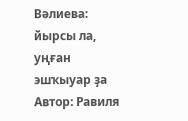Вәлиева: йырсы ла, уңған эшҡыуар ҙа
Автор: Равиля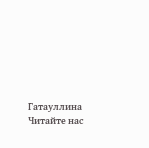Гатауллина
Читайте нас